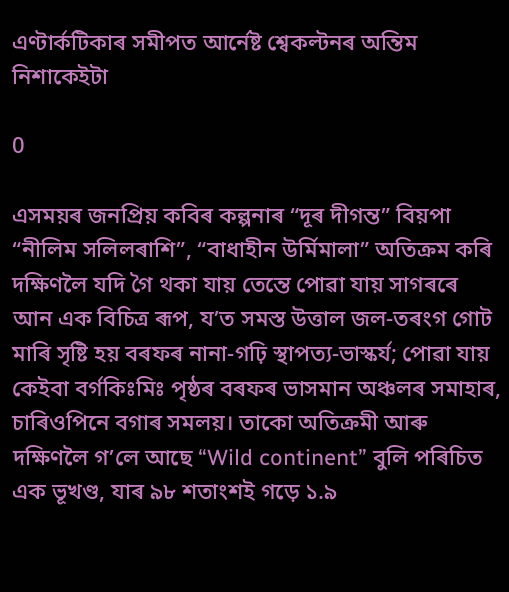এণ্টাৰ্কটিকাৰ সমীপত আৰ্নেষ্ট শ্বেকল্টনৰ অন্তিম নিশাকেইটা

0

এসময়ৰ জনপ্ৰিয় কবিৰ কল্পনাৰ “দূৰ দীগন্ত” বিয়পা “নীলিম সলিলৰাশি”, “বাধাহীন উৰ্মিমালা” অতিক্ৰম কৰি দক্ষিণলৈ যদি গৈ থকা যায় তেন্তে পোৱা যায় সাগৰৰে আন এক বিচিত্ৰ ৰূপ, য’ত সমস্ত উত্তাল জল-তৰংগ গোট মাৰি সৃষ্টি হয় বৰফৰ নানা-গঢ়ি স্থাপত্য-ভাস্কৰ্য; পোৱা যায় কেইবা বৰ্গকিঃমিঃ পৃষ্ঠৰ বৰফৰ ভাসমান অঞ্চলৰ সমাহাৰ, চাৰিওপিনে বগাৰ সমলয়। তাকো অতিক্ৰমী আৰু দক্ষিণলৈ গ’লে আছে “Wild continent” বুলি পৰিচিত এক ভূখণ্ড, যাৰ ৯৮ শতাংশই গড়ে ১.৯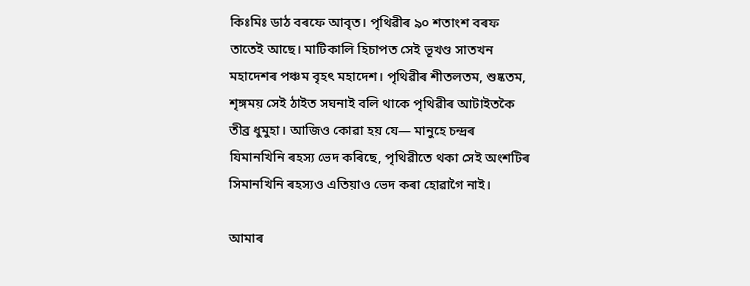কিঃমিঃ ডাঠ বৰফে আবৃত। পৃথিৱীৰ ৯০ শতাংশ বৰফ তাতেই আছে। মাটিকালি হিচাপত সেই ভূখণ্ড সাতখন মহাদেশৰ পঞ্চম বৃহৎ মহাদেশ। পৃথিৱীৰ শীতলতম, শুষ্কতম, শৃঙ্গময় সেই ঠাইত সঘনাই বলি থাকে পৃথিৱীৰ আটাইতকৈ তীব্ৰ ধুমুহা। আজিও কোৱা হয় যে— মানুহে চন্দ্ৰৰ যিমানখিনি ৰহস্য ভেদ কৰিছে, পৃথিৱীতে থকা সেই অংশটিৰ সিমানখিনি ৰহস্যও এতিয়াও ভেদ কৰা হোৱাগৈ নাই।

আমাৰ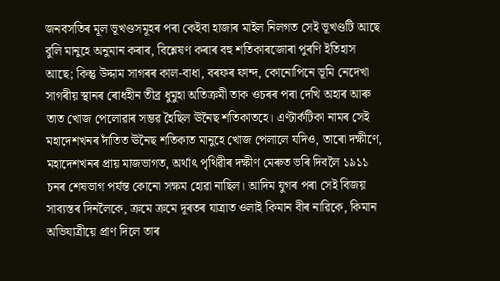জনবসতিৰ মূল ভূখণ্ডসমূহৰ পৰা কেইবা হাজাৰ মাইল নিলগত সেই ভূখণ্ডটি আছে বুলি মানুহে অনুমান কৰাৰ, বিশ্লেষণ কৰাৰ বহু শতিকাৰজোৰা পুৰণি ইতিহাস আছে; কিন্তু উদ্দাম সাগৰৰ কাল-বাধা, বৰফৰ ফান্দ, কোনোপিনে ভূমি নেদেখা সাগৰীয় স্থানৰ ৰোধহীন তীব্ৰ ধুমুহা অতিক্ৰমী তাক ওচৰৰ পৰা দেখি অহাৰ আৰু তাত খোজ পেলোৱাৰ সম্ভৱ হৈছিল ঊনৈছ শতিকাতহে। এণ্টাৰ্কটিকা নামৰ সেই মহাদেশখনৰ দাঁতিত ঊনৈছ শতিকাত মানুহে খোজ পেলালে যদিও, তাৰো দক্ষীণে, মহাদেশখনৰ প্ৰায় মাজভাগত, অৰ্থাৎ পৃথিৱীৰ দক্ষীণ মেৰুত ভৰি দিবলৈ ১৯১১ চনৰ শেষভাগ পৰ্যন্ত কোনো সক্ষম হোৱা নাছিল। আদিম যুগৰ পৰা সেই বিজয় সাব্যস্তৰ দিনলৈকে, ক্ৰমে ক্ৰমে দূৰতৰ যাত্ৰাত ওলাই কিমান বীৰ নাৱিকে, কিমান অভিযাত্ৰীয়ে প্ৰাণ দিলে তাৰ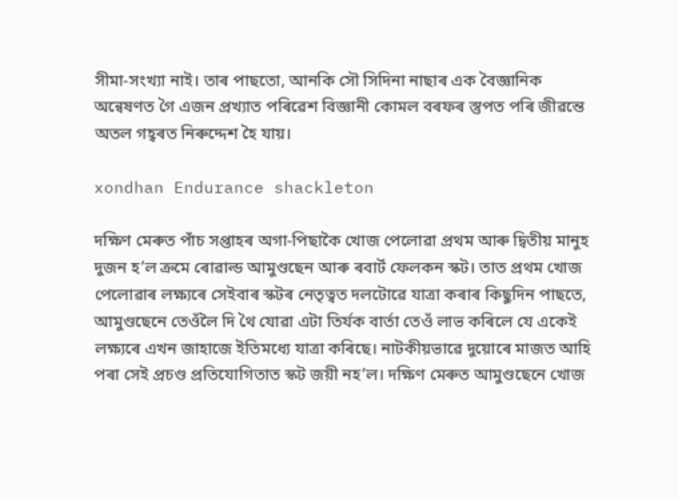সীমা-সংখ্যা নাই। তাৰ পাছতো, আনকি সৌ সিদিনা নাছাৰ এক বৈজ্ঞানিক অন্বেষণত গৈ এজন প্ৰখ্যাত পৰিৱেশ বিজ্ঞানী কোমল বৰফৰ স্তুপত পৰি জীৱন্তে অতল গহ্বৰত নিৰুদ্দেশ হৈ যায়।

xondhan Endurance shackleton

দক্ষিণ মেৰুত পাঁচ সপ্তাহৰ অগা-পিছাকৈ খোজ পেলোৱা প্ৰথম আৰু দ্বিতীয় মানুহ দুজন হ’ল ক্ৰমে ৰোৱাল্ড আমুণ্ডছেন আৰু ৰবাৰ্ট ফেলকন স্কট। তাত প্ৰথম খোজ পেলোৱাৰ লক্ষ্যৰে সেইবাৰ স্কটৰ নেতৃত্বত দলটোৱে যাত্ৰা কৰাৰ কিছুদিন পাছতে, আমুণ্ডছেনে তেওঁলৈ দি থৈ যোৱা এটা তিৰ্যক বাৰ্তা তেওঁ লাভ কৰিলে যে একেই লক্ষ্যৰে এখন জাহাজে ইতিমধ্যে যাত্ৰা কৰিছে। নাটকীয়ভাৱে দুয়োৰে মাজত আহি পৰা সেই প্ৰচণ্ড প্ৰতিযোগিতাত স্কট জয়ী নহ’ল। দক্ষিণ মেৰুত আমুণ্ডছেনে খোজ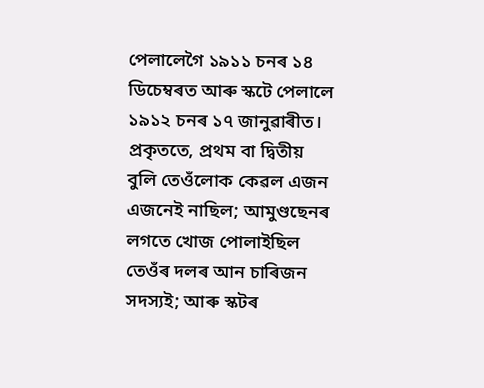পেলালেগৈ ১৯১১ চনৰ ১৪ ডিচেম্বৰত আৰু স্কটে পেলালে ১৯১২ চনৰ ১৭ জানুৱাৰীত। প্ৰকৃততে, প্ৰথম বা দ্বিতীয় বুলি তেওঁলোক কেৱল এজন এজনেই নাছিল; আমুণ্ডছেনৰ লগতে খোজ পোলাইছিল তেওঁৰ দলৰ আন চাৰিজন সদস্যই; আৰু স্কটৰ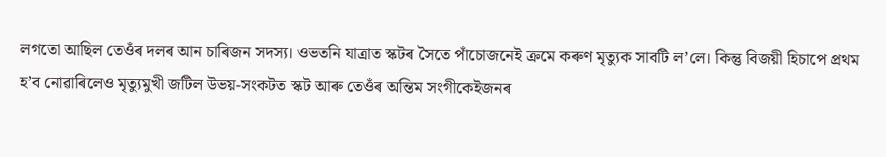লগতো আছিল তেওঁৰ দলৰ আন চাৰিজন সদস্য। ওভতনি যাত্ৰাত স্কটৰ সৈতে পাঁচোজনেই ক্ৰমে কৰুণ মৃত্যুক সাবটি ল’লে। কিন্তু বিজয়ী হিচাপে প্ৰথম হ’ব নোৱাৰিলেও মৃত্যুমুখী জটিল উভয়-সংকটত স্কট আৰু তেওঁৰ অন্তিম সংগীকেইজনৰ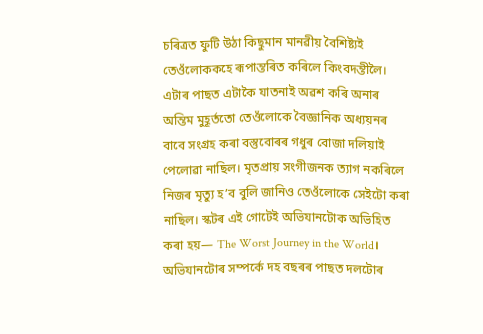চৰিত্ৰত ফুটি উঠা কিছুমান মানৱীয় বৈশিষ্ট্যই তেওঁলোককহে ৰূপান্তৰিত কৰিলে কিংবদন্তীলৈ। এটাৰ পাছত এটাকৈ যাতনাই অৱশ কৰি অনাৰ অন্তিম মুহূৰ্ততো তেওঁলোকে বৈজ্ঞানিক অধ্যয়নৰ বাবে সংগ্ৰহ কৰা বস্তুবোৰৰ গধুৰ বোজা দলিয়াই পেলোৱা নাছিল। মৃতপ্ৰায় সংগীজনক ত্যাগ নকৰিলে নিজৰ মৃত্যু হ’ব বুলি জানিও তেওঁলোকে সেইটো কৰা নাছিল। স্কটৰ এই গোটেই অভিযানটোক অভিহিত কৰা হয়— The Worst Journey in the World। অভিযানটোৰ সম্পৰ্কে দহ বছৰৰ পাছত দলটোৰ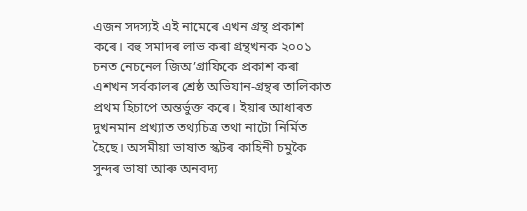এজন সদস্যই এই নামেৰে এখন গ্ৰন্থ প্ৰকাশ কৰে। বহু সমাদৰ লাভ কৰা গ্ৰন্থখনক ২০০১ চনত নেচনেল জিঅ’গ্ৰাফিকে প্ৰকাশ কৰা এশখন সৰ্বকালৰ শ্ৰেষ্ঠ অভিযান-গ্ৰন্থৰ তালিকাত প্ৰথম হিচাপে অন্তৰ্ভুক্ত কৰে। ইয়াৰ আধাৰত দুখনমান প্ৰখ্যাত তথ্যচিত্ৰ তথা নাটো নিৰ্মিত হৈছে। অসমীয়া ভাষাত স্কটৰ কাহিনী চমুকৈ সুন্দৰ ভাষা আৰু অনবদ্য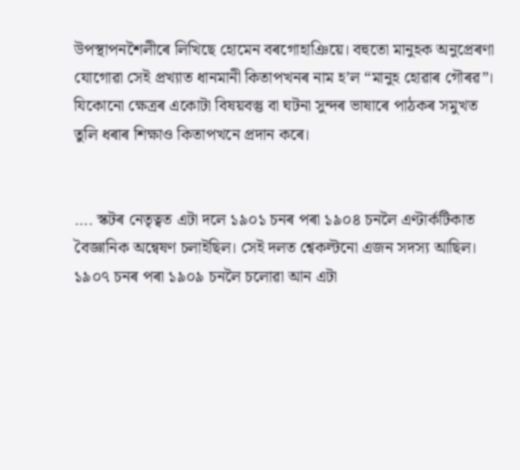উপস্থাপনশৈলীৰে লিখিছে হোমেন বৰগোহাঞিয়ে। বহুতো মানুহক অনুপ্ৰেৰণা যোগোৱা সেই প্ৰখ্যাত ধানমানী কিতাপখনৰ নাম হ’ল “মানুহ হোৱাৰ গৌৰৱ”। যিকোনো ক্ষেত্ৰৰ একোটা বিষয়বস্তু বা ঘটনা সুন্দৰ ভাষাৰে পাঠকৰ সমুখত তুলি ধৰাৰ শিক্ষাও কিতাপখনে প্ৰদান কৰে।


…. স্কটৰ নেতৃত্বত এটা দলে ১৯০১ চনৰ পৰা ১৯০৪ চনলৈ এণ্টাৰ্কটিকাত বৈজ্ঞানিক অন্বেষণ চলাইছিল। সেই দলত শ্বেকল্টনো এজন সদস্য আছিল। ১৯০৭ চনৰ পৰা ১৯০৯ চনলৈ চলোৱা আন এটা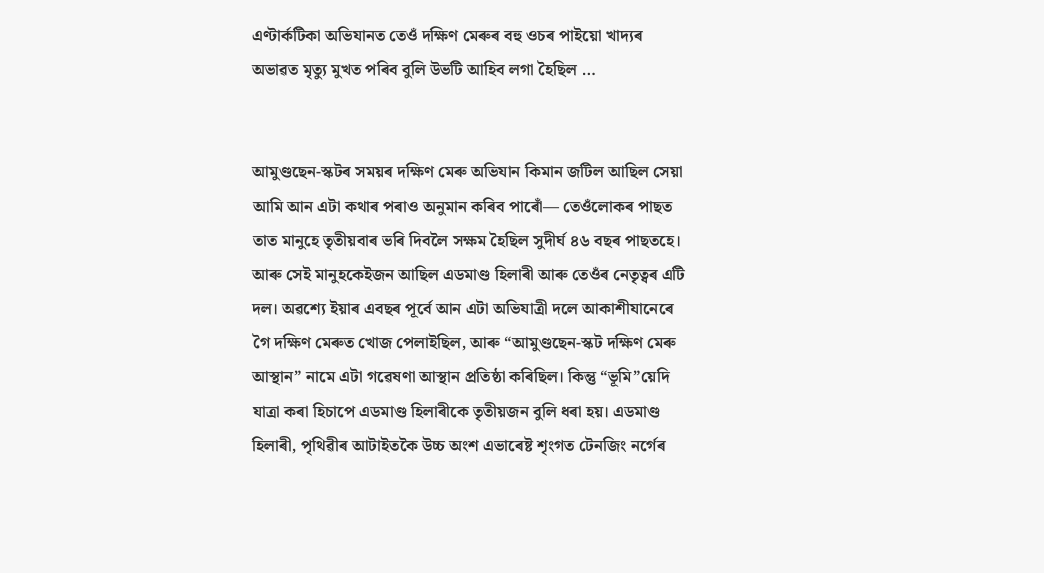এণ্টাৰ্কটিকা অভিযানত তেওঁ দক্ষিণ মেৰুৰ বহু ওচৰ পাইয়ো খাদ্যৰ অভাৱত মৃত্যু মুখত পৰিব বুলি উভটি আহিব লগা হৈছিল …


আমুণ্ডছেন-স্কটৰ সময়ৰ দক্ষিণ মেৰু অভিযান কিমান জটিল আছিল সেয়া আমি আন এটা কথাৰ পৰাও অনুমান কৰিব পাৰোঁ— তেওঁলোকৰ পাছত তাত মানুহে তৃতীয়বাৰ ভৰি দিবলৈ সক্ষম হৈছিল সুদীৰ্ঘ ৪৬ বছৰ পাছতহে। আৰু সেই মানুহকেইজন আছিল এডমাণ্ড হিলাৰী আৰু তেওঁৰ নেতৃত্বৰ এটি দল। অৱশ্যে ইয়াৰ এবছৰ পূৰ্বে আন এটা অভিযাত্ৰী দলে আকাশীযানেৰে গৈ দক্ষিণ মেৰুত খোজ পেলাইছিল, আৰু “আমুণ্ডছেন-স্কট দক্ষিণ মেৰু আস্থান” নামে এটা গৱেষণা আস্থান প্ৰতিষ্ঠা কৰিছিল। কিন্তু “ভূমি”য়েদি যাত্ৰা কৰা হিচাপে এডমাণ্ড হিলাৰীকে তৃতীয়জন বুলি ধৰা হয়। এডমাণ্ড হিলাৰী, পৃথিৱীৰ আটাইতকৈ উচ্চ অংশ এভাৰেষ্ট শৃংগত টেনজিং নৰ্গেৰ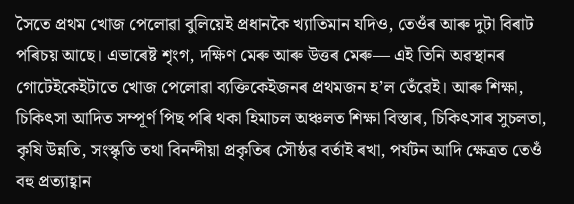সৈতে প্ৰথম খোজ পেলোৱা বুলিয়েই প্ৰধানকৈ খ্যাতিমান যদিও, তেওঁৰ আৰু দুটা বিৰাট পৰিচয় আছে। এভাৰেষ্ট শৃংগ, দক্ষিণ মেৰু আৰু উত্তৰ মেৰু— এই তিনি অৱস্থানৰ গোটেইকেইটাতে খোজ পেলোৱা ব্যক্তিকেইজনৰ প্ৰথমজন হ’ল তেঁৱেই। আৰু শিক্ষা, চিকিৎসা আদিত সম্পূৰ্ণ পিছ পৰি থকা হিমাচল অঞ্চলত শিক্ষা বিস্তাৰ, চিকিৎসাৰ সুচলতা, কৃষি উন্নতি, সংস্কৃতি তথা বিনন্দীয়া প্ৰকৃতিৰ সৌষ্ঠৱ বৰ্তাই ৰখা, পৰ্যটন আদি ক্ষেত্ৰত তেওঁ বহু প্ৰত্যাহ্বান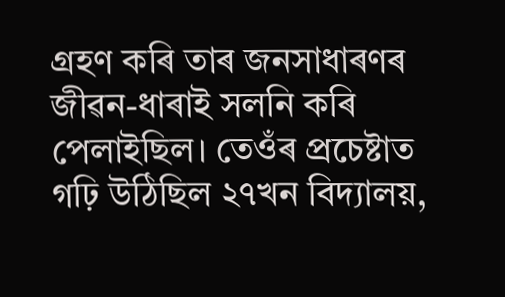গ্ৰহণ কৰি তাৰ জনসাধাৰণৰ জীৱন-ধাৰাই সলনি কৰি পেলাইছিল। তেওঁৰ প্ৰচেষ্টাত গঢ়ি উঠিছিল ২৭খন বিদ্যালয়,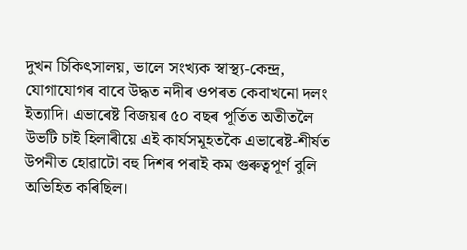দুখন চিকিৎসালয়, ভালে সংখ্যক স্বাস্থ্য-কেন্দ্ৰ, যোগাযোগৰ বাবে উদ্ধত নদীৰ ওপৰত কেবাখনো দলং ইত্যাদি। এভাৰেষ্ট বিজয়ৰ ৫০ বছৰ পূৰ্তিত অতীতলৈ উভটি চাই হিলাৰীয়ে এই কাৰ্যসমূহতকৈ এভাৰেষ্ট-শীৰ্ষত উপনীত হোৱাটো বহু দিশৰ পৰাই কম গুৰুত্বপূৰ্ণ বুলি অভিহিত কৰিছিল।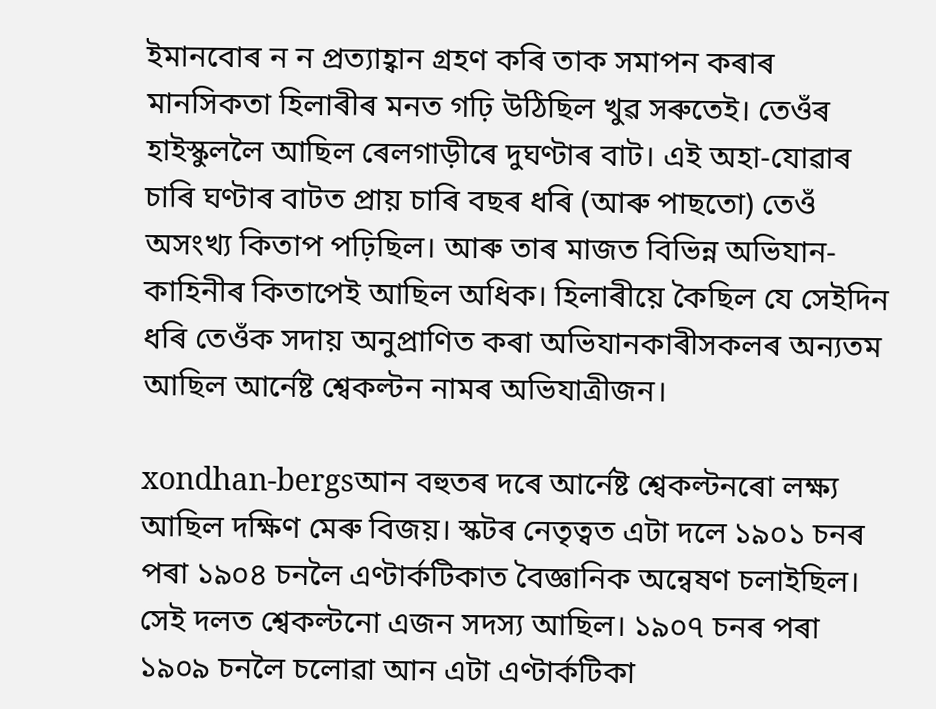ইমানবোৰ ন ন প্ৰত্যাহ্বান গ্ৰহণ কৰি তাক সমাপন কৰাৰ মানসিকতা হিলাৰীৰ মনত গঢ়ি উঠিছিল খুৱ সৰুতেই। তেওঁৰ হাইস্কুললৈ আছিল ৰেলগাড়ীৰে দুঘণ্টাৰ বাট। এই অহা-যোৱাৰ চাৰি ঘণ্টাৰ বাটত প্ৰায় চাৰি বছৰ ধৰি (আৰু পাছতো) তেওঁ অসংখ্য কিতাপ পঢ়িছিল। আৰু তাৰ মাজত বিভিন্ন অভিযান-কাহিনীৰ কিতাপেই আছিল অধিক। হিলাৰীয়ে কৈছিল যে সেইদিন ধৰি তেওঁক সদায় অনুপ্ৰাণিত কৰা অভিযানকাৰীসকলৰ অন্যতম আছিল আৰ্নেষ্ট শ্বেকল্টন নামৰ অভিযাত্ৰীজন।

xondhan-bergsআন বহুতৰ দৰে আৰ্নেষ্ট শ্বেকল্টনৰো লক্ষ্য আছিল দক্ষিণ মেৰু বিজয়। স্কটৰ নেতৃত্বত এটা দলে ১৯০১ চনৰ পৰা ১৯০৪ চনলৈ এণ্টাৰ্কটিকাত বৈজ্ঞানিক অন্বেষণ চলাইছিল। সেই দলত শ্বেকল্টনো এজন সদস্য আছিল। ১৯০৭ চনৰ পৰা ১৯০৯ চনলৈ চলোৱা আন এটা এণ্টাৰ্কটিকা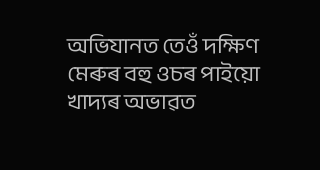অভিযানত তেওঁ দক্ষিণ মেৰুৰ বহু ওচৰ পাইয়ো খাদ্যৰ অভাৱত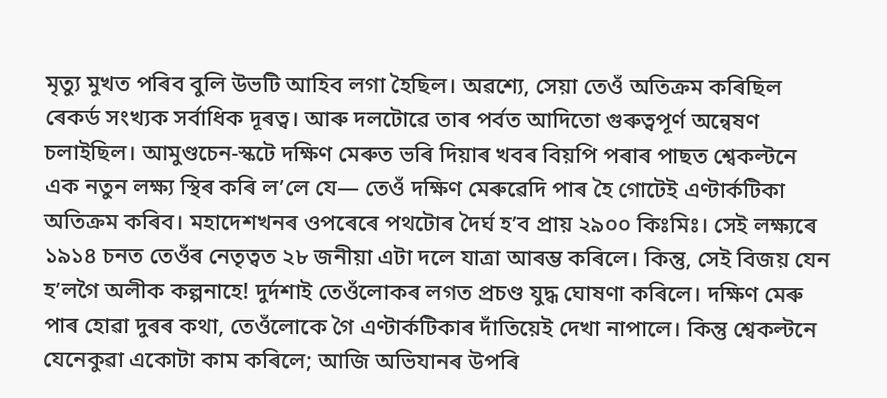মৃত্যু মুখত পৰিব বুলি উভটি আহিব লগা হৈছিল। অৱশ্যে, সেয়া তেওঁ অতিক্ৰম কৰিছিল ৰেকৰ্ড সংখ্যক সৰ্বাধিক দূৰত্ব। আৰু দলটোৱে তাৰ পৰ্বত আদিতো গুৰুত্বপূৰ্ণ অন্বেষণ চলাইছিল। আমুণ্ডচেন-স্কটে দক্ষিণ মেৰুত ভৰি দিয়াৰ খবৰ বিয়পি পৰাৰ পাছত শ্বেকল্টনে এক নতুন লক্ষ্য স্থিৰ কৰি ল’লে যে— তেওঁ দক্ষিণ মেৰুৱেদি পাৰ হৈ গোটেই এণ্টাৰ্কটিকা অতিক্ৰম কৰিব। মহাদেশখনৰ ওপৰেৰে পথটোৰ দৈৰ্ঘ হ’ব প্ৰায় ২৯০০ কিঃমিঃ। সেই লক্ষ্যৰে ১৯১৪ চনত তেওঁৰ নেতৃত্বত ২৮ জনীয়া এটা দলে যাত্ৰা আৰম্ভ কৰিলে। কিন্তু, সেই বিজয় যেন হ’লগৈ অলীক কল্পনাহে! দুৰ্দশাই তেওঁলোকৰ লগত প্ৰচণ্ড যুদ্ধ ঘোষণা কৰিলে। দক্ষিণ মেৰু পাৰ হোৱা দুৰৰ কথা, তেওঁলোকে গৈ এণ্টাৰ্কটিকাৰ দাঁতিয়েই দেখা নাপালে। কিন্তু শ্বেকল্টনে যেনেকুৱা একোটা কাম কৰিলে; আজি অভিযানৰ উপৰি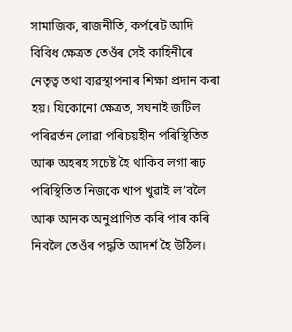সামাজিক, ৰাজনীতি, কৰ্পৰেট আদি বিবিধ ক্ষেত্ৰত তেওঁৰ সেই কাহিনীৰে নেতৃত্ব তথা ব্যৱস্থাপনাৰ শিক্ষা প্ৰদান কৰা হয়। যিকোনো ক্ষেত্ৰত, সঘনাই জটিল পৰিৱৰ্তন লোৱা পৰিচয়হীন পৰিস্থিতিত আৰু অহৰহ সচেষ্ট হৈ থাকিব লগা ৰূঢ় পৰিস্থিতিত নিজকে খাপ খুৱাই ল’বলৈ আৰু আনক অনুপ্ৰাণিত কৰি পাৰ কৰি নিবলৈ তেওঁৰ পদ্ধতি আদৰ্শ হৈ উঠিল।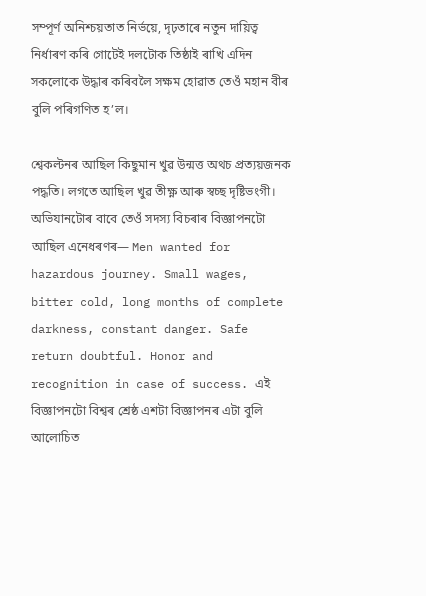সম্পূৰ্ণ অনিশ্চয়তাত নিৰ্ভয়ে, দৃঢ়তাৰে নতুন দায়িত্ব নিৰ্ধাৰণ কৰি গোটেই দলটোক তিষ্ঠাই ৰাখি এদিন সকলোকে উদ্ধাৰ কৰিবলৈ সক্ষম হোৱাত তেওঁ মহান বীৰ বুলি পৰিগণিত হ’ল।

শ্বেকল্টনৰ আছিল কিছুমান খুৱ উন্মত্ত অথচ প্ৰত্যয়জনক পদ্ধতি। লগতে আছিল খুৱ তীক্ষ্ণ আৰু স্বচ্ছ দৃষ্টিভংগী। অভিযানটোৰ বাবে তেওঁ সদস্য বিচৰাৰ বিজ্ঞাপনটো আছিল এনেধৰণৰ— Men wanted for hazardous journey. Small wages, bitter cold, long months of complete darkness, constant danger. Safe return doubtful. Honor and recognition in case of success. এই বিজ্ঞাপনটো বিশ্বৰ শ্ৰেষ্ঠ এশটা বিজ্ঞাপনৰ এটা বুলি আলোচিত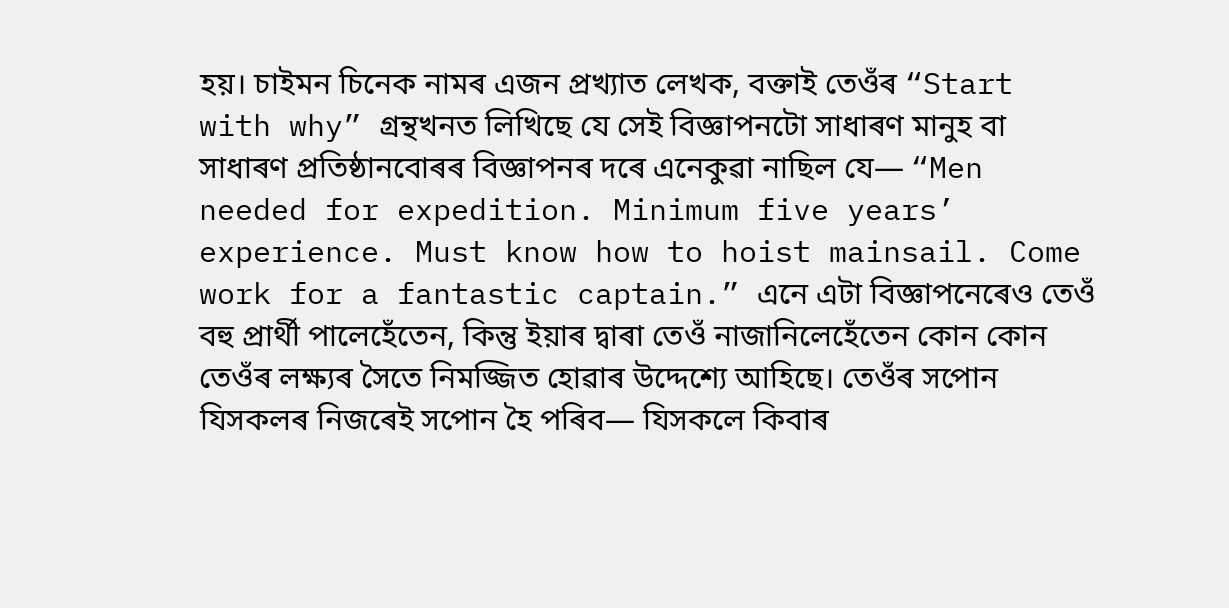হয়। চাইমন চিনেক নামৰ এজন প্ৰখ্যাত লেখক, বক্তাই তেওঁৰ “Start with why” গ্ৰন্থখনত লিখিছে যে সেই বিজ্ঞাপনটো সাধাৰণ মানুহ বা সাধাৰণ প্ৰতিষ্ঠানবোৰৰ বিজ্ঞাপনৰ দৰে এনেকুৱা নাছিল যে— “Men needed for expedition. Minimum five years’ experience. Must know how to hoist mainsail. Come work for a fantastic captain.” এনে এটা বিজ্ঞাপনেৰেও তেওঁ বহু প্ৰাৰ্থী পালেহেঁতেন, কিন্তু ইয়াৰ দ্বাৰা তেওঁ নাজানিলেহেঁতেন কোন কোন তেওঁৰ লক্ষ্যৰ সৈতে নিমজ্জিত হোৱাৰ উদ্দেশ্যে আহিছে। তেওঁৰ সপোন যিসকলৰ নিজৰেই সপোন হৈ পৰিব— যিসকলে কিবাৰ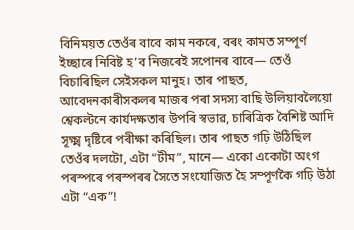বিনিময়ত তেওঁৰ বাবে কাম নকৰে, বৰং কামত সম্পূৰ্ণ ইচ্ছাৰে নিবিষ্ট হ’ব নিজৰেই সপোনৰ বাবে— তেওঁ বিচাৰিছিল সেইসকল মানুহ। তাৰ পাছত, আবেদনকাৰীসকলৰ মাজৰ পৰা সদস্য বাছি উলিয়াবলৈয়ো শ্বেকল্টনে কাৰ্যদক্ষতাৰ উপৰি স্বভাৱ, চাৰিত্ৰিক বৈশিষ্ট আদি সূক্ষ্ম দৃষ্টিৰে পৰীক্ষা কৰিছিল। তাৰ পাছত গঢ়ি উঠিছিল তেওঁৰ দলটো, এটা “টীম”, মানে— একো একোটা অংগ পৰস্পৰে পৰস্পৰৰ সৈতে সংযোজিত হৈ সম্পূৰ্ণকৈ গঢ়ি উঠা এটা “এক”!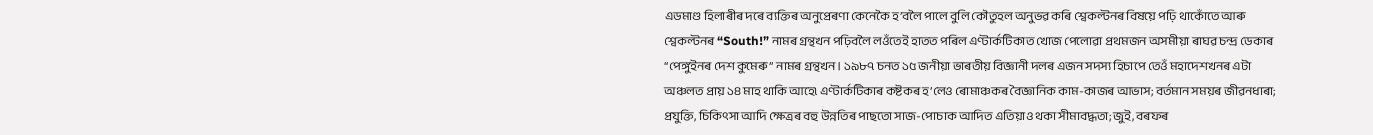এডমাণ্ড হিলাৰীৰ দৰে ব্যক্তিৰ অনুপ্ৰেৰণা কেনেকৈ হ’বলৈ পালে বুলি কৌতুহল অনুভৱ কৰি শ্বেকল্টনৰ বিষয়ে পঢ়ি থাকোঁতে আৰু শ্বেকল্টনৰ “South!” নামৰ গ্ৰন্থখন পঢ়িবলৈ লওঁতেই হাতত পৰিল এণ্টাৰ্কটিকাত খোজ পেলোৱা প্ৰথমজন অসমীয়া ৰাঘৱ চন্দ্ৰ ডেকাৰ “পেঙ্গুইনৰ দেশ কুমেৰু” নামৰ গ্ৰন্থখন। ১৯৮৭ চনত ১৫ জনীয়া ভাৰতীয় বিজ্ঞানী দলৰ এজন সদস্য হিচাপে তেওঁ মহাদেশখনৰ এটা অঞ্চলত প্ৰায় ১৪ মাহ থাকি আহে৷ এণ্টাৰ্কটিকাৰ কষ্টকৰ হ’লেও ৰোমাঞ্চকৰ বৈজ্ঞানিক কাম-কাজৰ আভাস; বৰ্তমান সময়ৰ জীৱনধাৰা; প্ৰযুক্তি, চিকিৎসা আদি ক্ষেত্ৰৰ বহু উন্নতিৰ পাছতো সাজ-পোচাক আদিত এতিয়াও থকা সীমাবদ্ধতা; জুই, বৰফৰ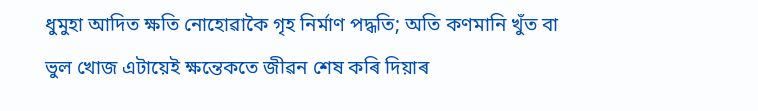ধুমুহা আদিত ক্ষতি নোহোৱাকৈ গৃহ নিৰ্মাণ পদ্ধতি; অতি কণমানি খুঁত বা ভুল খোজ এটায়েই ক্ষন্তেকতে জীৱন শেষ কৰি দিয়াৰ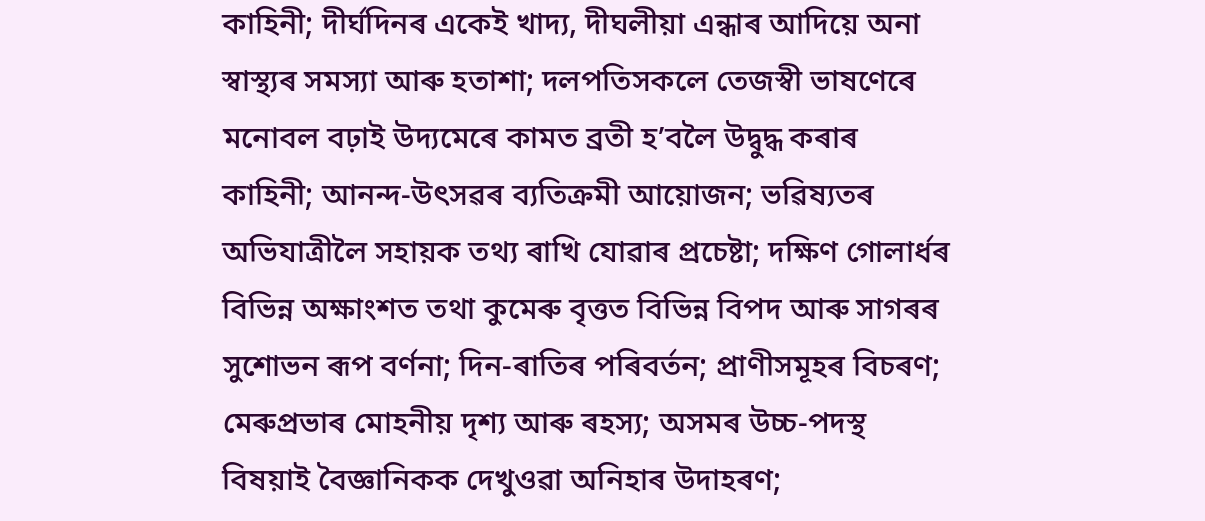কাহিনী; দীৰ্ঘদিনৰ একেই খাদ্য, দীঘলীয়া এন্ধাৰ আদিয়ে অনা স্বাস্থ্যৰ সমস্যা আৰু হতাশা; দলপতিসকলে তেজস্বী ভাষণেৰে মনোবল বঢ়াই উদ্যমেৰে কামত ব্ৰতী হ’বলৈ উদ্বুদ্ধ কৰাৰ কাহিনী; আনন্দ-উৎসৱৰ ব্যতিক্ৰমী আয়োজন; ভৱিষ্যতৰ অভিযাত্ৰীলৈ সহায়ক তথ্য ৰাখি যোৱাৰ প্ৰচেষ্টা; দক্ষিণ গোলাৰ্ধৰ বিভিন্ন অক্ষাংশত তথা কুমেৰু বৃত্তত বিভিন্ন বিপদ আৰু সাগৰৰ সুশোভন ৰূপ বৰ্ণনা; দিন-ৰাতিৰ পৰিবৰ্তন; প্ৰাণীসমূহৰ বিচৰণ; মেৰুপ্ৰভাৰ মোহনীয় দৃশ্য আৰু ৰহস্য; অসমৰ উচ্চ-পদস্থ বিষয়াই বৈজ্ঞানিকক দেখুওৱা অনিহাৰ উদাহৰণ;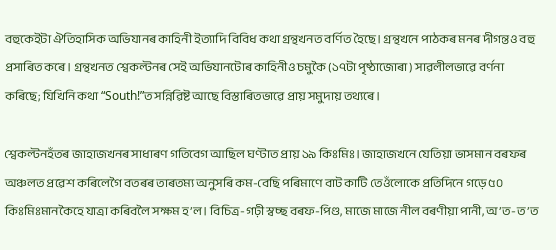বহুকেইটা ঐতিহাসিক অভিযানৰ কাহিনী ইত্যাদি বিবিধ কথা গ্ৰন্থখনত বৰ্ণিত হৈছে। গ্ৰন্থখনে পাঠকৰ মনৰ দীগন্তও বহু প্ৰসাৰিত কৰে। গ্ৰন্থখনত শ্বেকল্টনৰ সেই অভিযানটোৰ কাহিনীও চমুকৈ (১৭টা পৃষ্ঠাজোৰা) সাৱলীলভাৱে বৰ্ণনা কৰিছে; যিখিনি কথা “South!”ত সন্নিৱিষ্ট আছে বিস্তাৰিতভাৱে প্ৰায় সমুদায় তথ্যৰে।

শ্বেকল্টনহঁতৰ জাহাজখনৰ সাধাৰণ গতিবেগ আছিল ঘণ্টাত প্ৰায় ১৯ কিঃমিঃ। জাহাজখনে যেতিয়া ভাসমান বৰফৰ অঞ্চলত প্ৰৱেশ কৰিলেগৈ বতৰৰ তাৰতম্য অনুসৰি কম-বেছি পৰিমাণে বাট কাটি তেওঁলোকে প্ৰতিদিনে গড়ে ৫০ কিঃমিঃমানকৈহে যাত্ৰা কৰিবলৈ সক্ষম হ’ল। বিচিত্ৰ-গঢ়ী স্বচ্ছ বৰফ-পিণ্ড, মাজে মাজে নীল বৰণীয়া পানী, অ’ত-ত’ত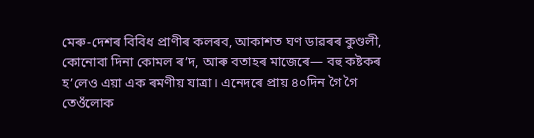মেৰু-দেশৰ বিবিধ প্ৰাণীৰ কলৰব, আকাশত ঘণ ডাৱৰৰ কুণ্ডলী, কোনোবা দিনা কোমল ৰ’দ, আৰু বতাহৰ মাজেৰে— বহু কষ্টকৰ হ’লেও এয়া এক ৰমণীয় যাত্ৰা। এনেদৰে প্ৰায় ৪০দিন গৈ গৈ তেওঁলোক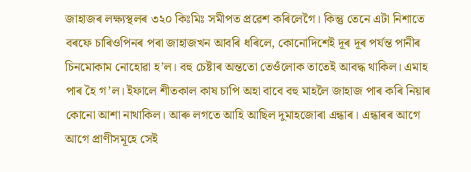জাহাজৰ লক্ষ্যস্থলৰ ৩২০ কিঃমিঃ সমীপত প্ৰৱেশ কৰিলেগৈ। কিন্তু তেনে এটা নিশাতে বৰফে চাৰিওপিনৰ পৰা জাহাজখন আবৰি ধৰিলে, কোনোদিশেই দূৰ দূৰ পৰ্যন্ত পানীৰ চিনমোকাম নোহোৱা হ’ল। বহু চেষ্টাৰ অন্ততো তেওঁলোক তাতেই আবদ্ধ থাকিল। এমাহ পাৰ হৈ গ’ল। ইফালে শীতকাল কাষ চাপি অহা বাবে বহু মাহলৈ জাহাজ পাৰ কৰি নিয়াৰ কোনো আশা নাথাকিল। আৰু লগতে আহি আছিল দুমাহজোৰা এন্ধাৰ। এন্ধাৰৰ আগে আগে প্ৰাণীসমূহে সেই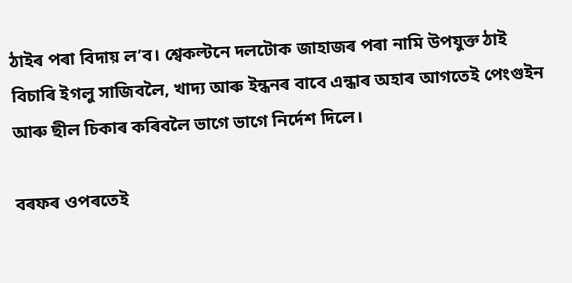ঠাইৰ পৰা বিদায় ল’ব। শ্বেকল্টনে দলটোক জাহাজৰ পৰা নামি উপযুক্ত ঠাই বিচাৰি ইগলু সাজিবলৈ, খাদ্য আৰু ইন্ধনৰ বাবে এন্ধাৰ অহাৰ আগতেই পেংগুইন আৰু ছীল চিকাৰ কৰিবলৈ ভাগে ভাগে নিৰ্দেশ দিলে।

বৰফৰ ওপৰতেই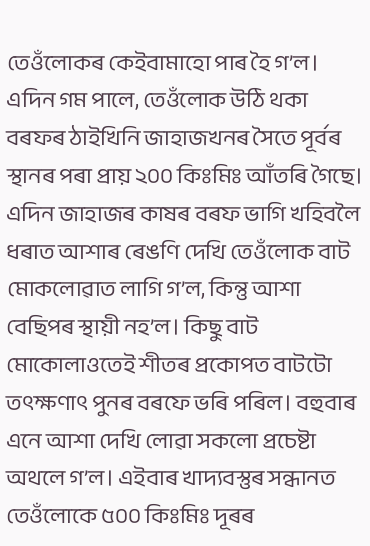তেওঁলোকৰ কেইবামাহো পাৰ হৈ গ’ল। এদিন গম পালে, তেওঁলোক উঠি থকা বৰফৰ ঠাইখিনি জাহাজখনৰ সৈতে পূৰ্বৰ স্থানৰ পৰা প্ৰায় ২০০ কিঃমিঃ আঁতৰি গৈছে। এদিন জাহাজৰ কাষৰ বৰফ ভাগি খহিবলৈ ধৰাত আশাৰ ৰেঙণি দেখি তেওঁলোক বাট মোকলোৱাত লাগি গ’ল, কিন্তু আশা বেছিপৰ স্থায়ী নহ’ল। কিছু বাট মোকোলাওতেই শীতৰ প্ৰকোপত বাটটো তৎক্ষণাৎ পুনৰ বৰফে ভৰি পৰিল। বহুবাৰ এনে আশা দেখি লোৱা সকলো প্ৰচেষ্টা অথলে গ’ল। এইবাৰ খাদ্যবস্তুৰ সন্ধানত তেওঁলোকে ৫০০ কিঃমিঃ দূৰৰ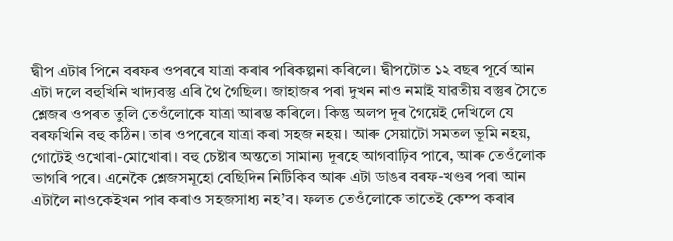দ্বীপ এটাৰ পিনে বৰফৰ ওপৰৰে যাত্ৰা কৰাৰ পৰিকল্পনা কৰিলে। দ্বীপটোত ১২ বছৰ পূৰ্বে আন এটা দলে বহুখিনি খাদ্যবস্তু এৰি থৈ গৈছিল। জাহাজৰ পৰা দুখন নাও নমাই যাৱতীয় বস্তুৰ সৈতে শ্লেজৰ ওপৰত তুলি তেওঁলোকে যাত্ৰা আৰম্ভ কৰিলে। কিন্তু অলপ দূৰ গৈয়েই দেখিলে যে বৰফখিনি বহু কঠিন। তাৰ ওপৰেৰে যাত্ৰা কৰা সহজ নহয়। আৰু সেয়াটো সমতল ভূমি নহয়, গোটেই ওখোৰা-মোখোৰা। বহু চেষ্টাৰ অন্ততো সামান্য দূৰহে আগবাঢ়িব পাৰে, আৰু তেওঁলোক ভাগৰি পৰে। এনেকৈ শ্লেজসমূহো বেছিদিন নিটিকিব আৰু এটা ডাঙৰ বৰফ-খণ্ডৰ পৰা আন এটালৈ নাওকেইখন পাৰ কৰাও সহজসাধ্য নহ’ব। ফলত তেওঁলোকে তাতেই কেম্প কৰাৰ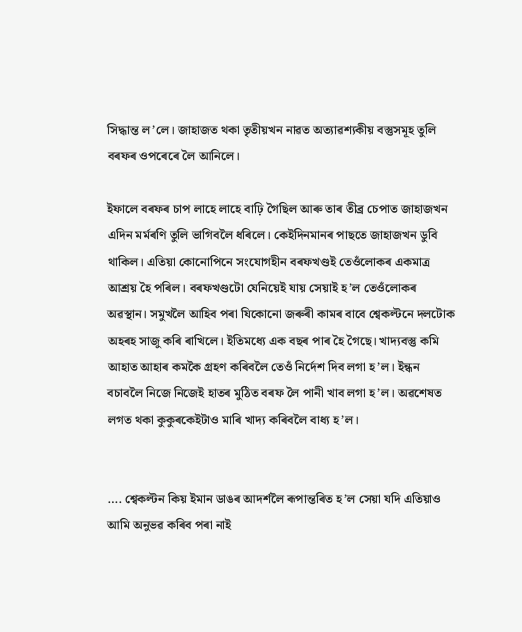সিদ্ধান্ত ল’লে। জাহাজত থকা তৃতীয়খন নাৱত অত্যাৱশ্যকীয় বস্তুসমূহ তুলি বৰফৰ ওপৰেৰে লৈ আনিলে।

ইফালে বৰফৰ চাপ লাহে লাহে বাঢ়ি গৈছিল আৰু তাৰ তীব্ৰ চেপাত জাহাজখন এদিন মৰ্মৰণি তুলি ভাগিবলৈ ধৰিলে। কেইদিনমানৰ পাছতে জাহাজখন ডুবি থাকিল। এতিয়া কোনোপিনে সংযোগহীন বৰফখণ্ডই তেওঁলোকৰ একমাত্ৰ আশ্ৰয় হৈ পৰিল। বৰফখণ্ডটো যেনিয়েই যায় সেয়াই হ’ল তেওঁলোকৰ অৱস্থান। সমুখলৈ আহিব পৰা যিকোনো জৰুৰী কামৰ বাবে শ্বেকল্টনে দলটোক অহৰহ সাজু কৰি ৰাখিলে। ইতিমধ্যে এক বছৰ পাৰ হৈ গৈছে। খাদ্যবস্তু কমি আহাত আহাৰ কমকৈ গ্ৰহণ কৰিবলৈ তেওঁ নিৰ্দেশ দিব লগা হ’ল। ইন্ধন বচাবলৈ নিজে নিজেই হাতৰ মুঠিত বৰফ লৈ পানী খাব লগা হ’ল। অৱশেষত লগত থকা কুকুৰকেইটাও মাৰি খাদ্য কৰিবলৈ বাধ্য হ’ল।


…. শ্বেকল্টন কিয় ইমান ডাঙৰ আদৰ্শলৈ ৰূপান্তৰিত হ’ল সেয়া যদি এতিয়াও আমি অনুভৱ কৰিব পৰা নাই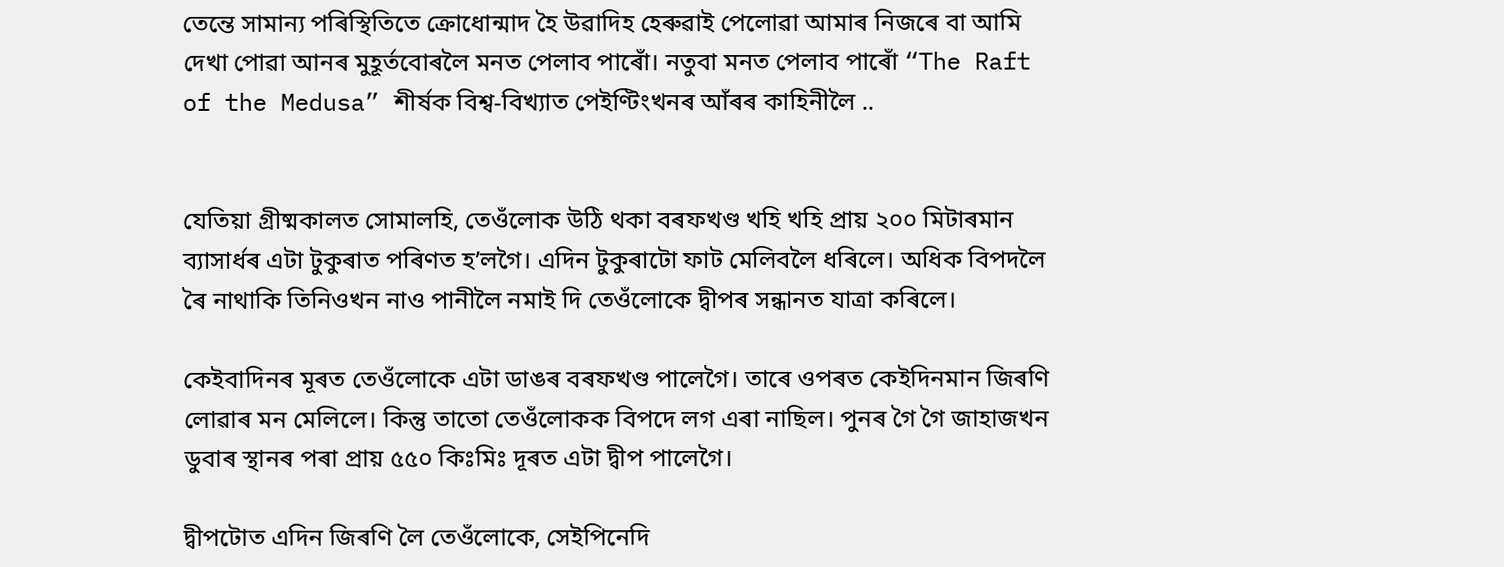তেন্তে সামান্য পৰিস্থিতিতে ক্ৰোধোন্মাদ হৈ উৱাদিহ হেৰুৱাই পেলোৱা আমাৰ নিজৰে বা আমি দেখা পোৱা আনৰ মুহূৰ্তবোৰলৈ মনত পেলাব পাৰোঁ। নতুবা মনত পেলাব পাৰোঁ “The Raft of the Medusa” শীৰ্ষক বিশ্ব-বিখ্যাত পেইণ্টিংখনৰ আঁৰৰ কাহিনীলৈ ..


যেতিয়া গ্ৰীষ্মকালত সোমালহি, তেওঁলোক উঠি থকা বৰফখণ্ড খহি খহি প্ৰায় ২০০ মিটাৰমান ব্যাসাৰ্ধৰ এটা টুকুৰাত পৰিণত হ’লগৈ। এদিন টুকুৰাটো ফাট মেলিবলৈ ধৰিলে। অধিক বিপদলৈ ৰৈ নাথাকি তিনিওখন নাও পানীলৈ নমাই দি তেওঁলোকে দ্বীপৰ সন্ধানত যাত্ৰা কৰিলে।

কেইবাদিনৰ মূৰত তেওঁলোকে এটা ডাঙৰ বৰফখণ্ড পালেগৈ। তাৰে ওপৰত কেইদিনমান জিৰণি লোৱাৰ মন মেলিলে। কিন্তু তাতো তেওঁলোকক বিপদে লগ এৰা নাছিল। পুনৰ গৈ গৈ জাহাজখন ডুবাৰ স্থানৰ পৰা প্ৰায় ৫৫০ কিঃমিঃ দূৰত এটা দ্বীপ পালেগৈ।

দ্বীপটোত এদিন জিৰণি লৈ তেওঁলোকে, সেইপিনেদি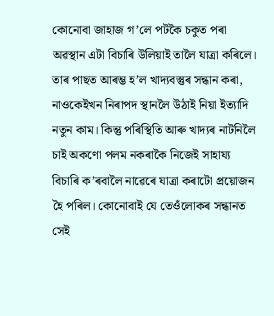কোনোবা জাহাজ গ’লে পটকৈ চকুত পৰা অৱস্থান এটা বিচাৰি উলিয়াই তালৈ যাত্ৰা কৰিলে। তাৰ পাছত আৰম্ভ হ’ল খাদ্যবস্তুৰ সন্ধান কৰা, নাওকেইখন নিৰাপদ স্থানলৈ উঠাই নিয়া ইত্যাদি নতুন কাম। কিন্তু পৰিস্থিতি আৰু খাদ্যৰ নাটনিলৈ চাই অকণো পলম নকৰাকৈ নিজেই সাহায্য বিচাৰি ক’ৰবালৈ নাৱেৰে যাত্ৰা কৰাটো প্ৰয়োজন হৈ পৰিল। কোনোবাই যে তেওঁলোকৰ সন্ধানত সেই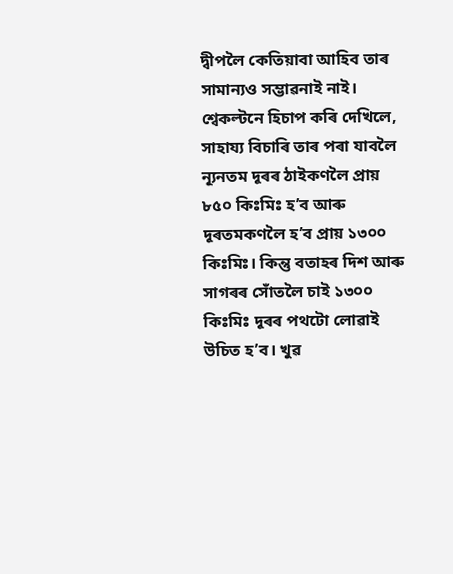দ্বীপলৈ কেতিয়াবা আহিব তাৰ সামান্যও সম্ভাৱনাই নাই। শ্বেকল্টনে হিচাপ কৰি দেখিলে, সাহায্য বিচাৰি তাৰ পৰা যাবলৈ ন্যূনতম দূৰৰ ঠাইকণলৈ প্ৰায় ৮৫০ কিঃমিঃ হ’ব আৰু দূৰতমকণলৈ হ’ব প্ৰায় ১৩০০ কিঃমিঃ। কিন্তু বতাহৰ দিশ আৰু সাগৰৰ সোঁতলৈ চাই ১৩০০ কিঃমিঃ দূৰৰ পথটো লোৱাই উচিত হ’ব। খুৱ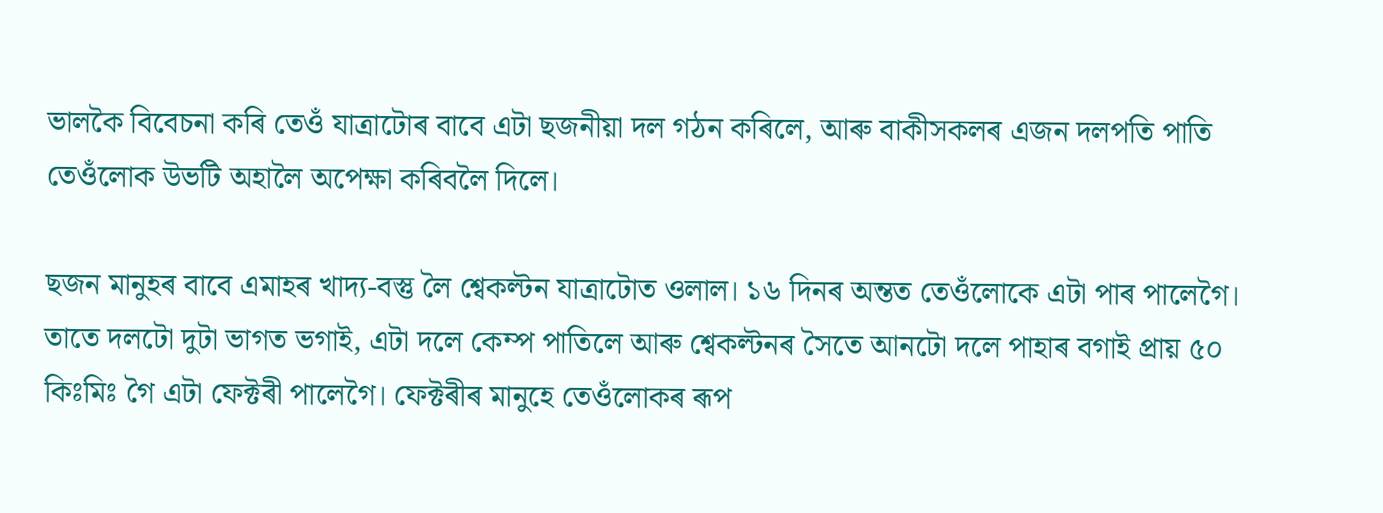ভালকৈ বিবেচনা কৰি তেওঁ যাত্ৰাটোৰ বাবে এটা ছজনীয়া দল গঠন কৰিলে, আৰু বাকীসকলৰ এজন দলপতি পাতি তেওঁলোক উভটি অহালৈ অপেক্ষা কৰিবলৈ দিলে।

ছজন মানুহৰ বাবে এমাহৰ খাদ্য-বস্তু লৈ শ্বেকল্টন যাত্ৰাটোত ওলাল। ১৬ দিনৰ অন্তত তেওঁলোকে এটা পাৰ পালেগৈ। তাতে দলটো দুটা ভাগত ভগাই, এটা দলে কেম্প পাতিলে আৰু শ্বেকল্টনৰ সৈতে আনটো দলে পাহাৰ বগাই প্ৰায় ৫০ কিঃমিঃ গৈ এটা ফেক্টৰী পালেগৈ। ফেক্টৰীৰ মানুহে তেওঁলোকৰ ৰূপ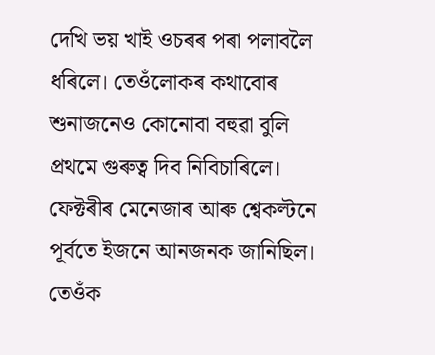দেখি ভয় খাই ওচৰৰ পৰা পলাবলৈ ধৰিলে। তেওঁলোকৰ কথাবোৰ শুনাজনেও কোনোবা বহুৱা বুলি প্ৰথমে গুৰুত্ব দিব নিবিচাৰিলে। ফেক্টৰীৰ মেনেজাৰ আৰু শ্বেকল্টনে পূৰ্বতে ইজনে আনজনক জানিছিল। তেওঁক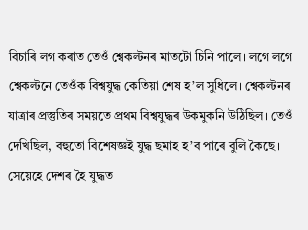বিচাৰি লগ কৰাত তেওঁ শ্বেকল্টনৰ মাতটো চিনি পালে। লগে লগে শ্বেকল্টনে তেওঁক বিশ্বযুদ্ধ কেতিয়া শেষ হ’ল সুধিলে। শ্বেকল্টনৰ যাত্ৰাৰ প্ৰস্তুতিৰ সময়তে প্ৰথম বিশ্বযুদ্ধৰ উকমুকনি উঠিছিল। তেওঁ দেখিছিল, বহুতো বিশেষজ্ঞই যুদ্ধ ছমাহ হ’ব পাৰে বুলি কৈছে। সেয়েহে দেশৰ হৈ যুদ্ধত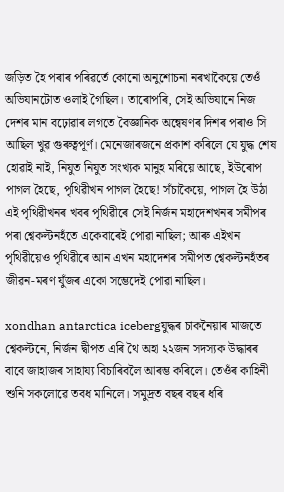জড়িত হৈ পৰাৰ পৰিৱৰ্তে কোনো অনুশোচনা নৰখাকৈয়ে তেওঁ অভিযানটোত ওলাই গৈছিল। তাৰোপৰি, সেই অভিযানে নিজ দেশৰ মান বঢ়োৱাৰ লগতে বৈজ্ঞানিক অন্বেষণৰ দিশৰ পৰাও সি আছিল খুৱ গুৰুত্বপূৰ্ণ। মেনেজাৰজনে প্ৰকাশ কৰিলে যে যুদ্ধ শেষ হোৱাই নাই, নিযুত নিযুত সংখ্যক মানুহ মৰিয়ে আছে, ইউৰোপ পাগল হৈছে, পৃথিৱীখন পাগল হৈছে! সঁচাকৈয়ে, পাগল হৈ উঠা এই পৃথিৱীখনৰ খবৰ পৃথিৱীৰে সেই নিৰ্জন মহাদেশখনৰ সমীপৰ পৰা শ্বেকল্টনহঁতে একেবাৰেই পোৱা নাছিল; আৰু এইখন পৃথিৱীয়েও পৃথিৱীৰে আন এখন মহাদেশৰ সমীপত শ্বেকল্টনহঁতৰ জীৱন-মৰণ যুঁজৰ একো সম্ভেদেই পোৱা নাছিল।

xondhan antarctica icebergযুদ্ধৰ চাকনৈয়াৰ মাজতে শ্বেকল্টনে, নিৰ্জন দ্বীপত এৰি থৈ অহা ২২জন সদস্যক উদ্ধাৰৰ বাবে জাহাজৰ সাহায্য বিচাৰিবলৈ আৰম্ভ কৰিলে। তেওঁৰ কাহিনী শুনি সকলোৱে তবধ মানিলে। সমুদ্ৰত বছৰ বছৰ ধৰি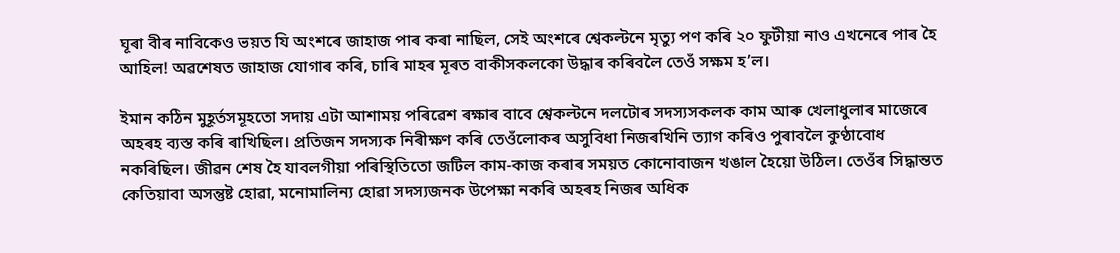ঘূৰা বীৰ নাবিকেও ভয়ত যি অংশৰে জাহাজ পাৰ কৰা নাছিল, সেই অংশৰে শ্বেকল্টনে মৃত্যু পণ কৰি ২০ ফুটীয়া নাও এখনেৰে পাৰ হৈ আহিল! অৱশেষত জাহাজ যোগাৰ কৰি, চাৰি মাহৰ মূৰত বাকীসকলকো উদ্ধাৰ কৰিবলৈ তেওঁ সক্ষম হ’ল।

ইমান কঠিন মুহূৰ্তসমূহতো সদায় এটা আশাময় পৰিৱেশ ৰক্ষাৰ বাবে শ্বেকল্টনে দলটোৰ সদস্যসকলক কাম আৰু খেলাধুলাৰ মাজেৰে অহৰহ ব্যস্ত কৰি ৰাখিছিল। প্ৰতিজন সদস্যক নিৰীক্ষণ কৰি তেওঁলোকৰ অসুবিধা নিজৰখিনি ত্যাগ কৰিও পুৰাবলৈ কুণ্ঠাবোধ নকৰিছিল। জীৱন শেষ হৈ যাবলগীয়া পৰিস্থিতিতো জটিল কাম-কাজ কৰাৰ সময়ত কোনোবাজন খঙাল হৈয়ো উঠিল। তেওঁৰ সিদ্ধান্তত কেতিয়াবা অসন্তুষ্ট হোৱা, মনোমালিন্য হোৱা সদস্যজনক উপেক্ষা নকৰি অহৰহ নিজৰ অধিক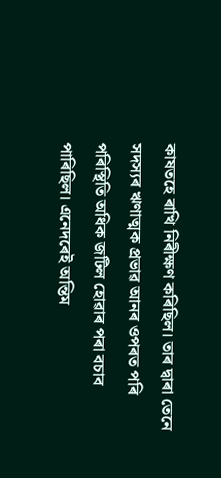কাষতহে ৰাখি নিৰীক্ষণ কৰিছিল। তাৰ দ্বাৰা তেনে সদস্যৰ ঋণাত্মক প্ৰভাৱ আনৰ ওপৰত পৰি পৰিস্থিতি অধিক জটিল হোৱাৰ পৰা বচাব পাৰিছিল। এনেদৰেই অন্তিম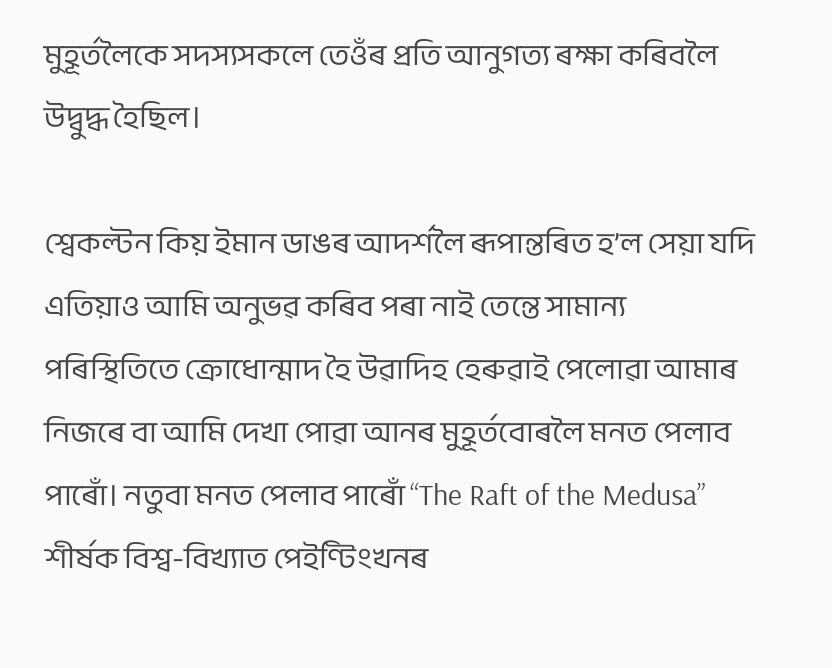মুহূৰ্তলৈকে সদস্যসকলে তেওঁৰ প্ৰতি আনুগত্য ৰক্ষা কৰিবলৈ উদ্বুদ্ধ হৈছিল।

শ্বেকল্টন কিয় ইমান ডাঙৰ আদৰ্শলৈ ৰূপান্তৰিত হ’ল সেয়া যদি এতিয়াও আমি অনুভৱ কৰিব পৰা নাই তেন্তে সামান্য পৰিস্থিতিতে ক্ৰোধোন্মাদ হৈ উৱাদিহ হেৰুৱাই পেলোৱা আমাৰ নিজৰে বা আমি দেখা পোৱা আনৰ মুহূৰ্তবোৰলৈ মনত পেলাব পাৰোঁ। নতুবা মনত পেলাব পাৰোঁ “The Raft of the Medusa” শীৰ্ষক বিশ্ব-বিখ্যাত পেইণ্টিংখনৰ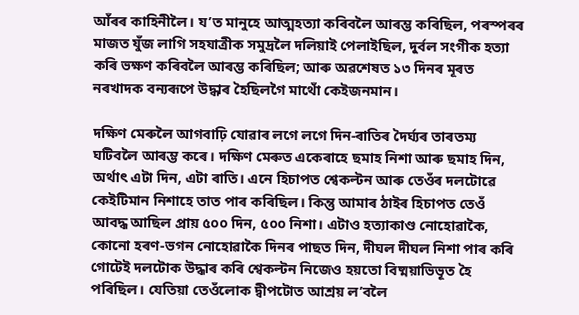আঁৰৰ কাহিনীলৈ। য’ত মানুহে আত্মহত্যা কৰিবলৈ আৰম্ভ কৰিছিল, পৰস্পৰৰ মাজত যুঁজ লাগি সহযাত্ৰীক সমুদ্ৰলৈ দলিয়াই পেলাইছিল, দুৰ্বল সংগীক হত্যা কৰি ভক্ষণ কৰিবলৈ আৰম্ভ কৰিছিল; আৰু অৱশেষত ১৩ দিনৰ মূৰত নৰখাদক বন্যৰূপে উদ্ধাৰ হৈছিলগৈ মাথোঁ কেইজনমান।

দক্ষিণ মেৰুলৈ আগবাঢ়ি যোৱাৰ লগে লগে দিন-ৰাতিৰ দৈৰ্ঘ্যৰ তাৰতম্য ঘটিবলৈ আৰম্ভ কৰে। দক্ষিণ মেৰুত একেৰাহে ছমাহ নিশা আৰু ছমাহ দিন, অৰ্থাৎ এটা দিন, এটা ৰাতি। এনে হিচাপত শ্বেকল্টন আৰু তেওঁৰ দলটোৱে কেইটিমান নিশাহে তাত পাৰ কৰিছিল। কিন্তু আমাৰ ঠাইৰ হিচাপত তেওঁ আবদ্ধ আছিল প্ৰায় ৫০০ দিন, ৫০০ নিশা। এটাও হত্যাকাণ্ড নোহোৱাকৈ, কোনো হৰণ-ভগন নোহোৱাকৈ দিনৰ পাছত দিন, দীঘল দীঘল নিশা পাৰ কৰি গোটেই দলটোক উদ্ধাৰ কৰি শ্বেকল্টন নিজেও হয়তো বিষ্ময়াভিভূত হৈ পৰিছিল। যেতিয়া তেওঁলোক দ্বীপটোত আশ্ৰয় ল’বলৈ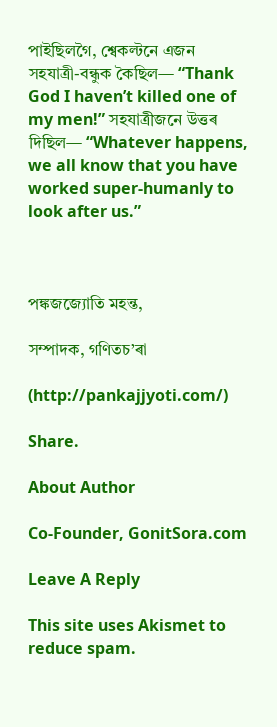পাইছিলগৈ, শ্বেকল্টনে এজন সহযাত্ৰী-বন্ধুক কৈছিল— “Thank God I haven’t killed one of my men!” সহযাত্ৰীজনে উত্তৰ দিছিল— “Whatever happens, we all know that you have worked super-humanly to look after us.”



পঙ্কজজ্যোতি মহন্ত,

সম্পাদক, গণিতচ’ৰা

(http://pankajjyoti.com/)

Share.

About Author

Co-Founder, GonitSora.com

Leave A Reply

This site uses Akismet to reduce spam.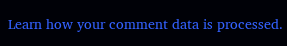Learn how your comment data is processed.